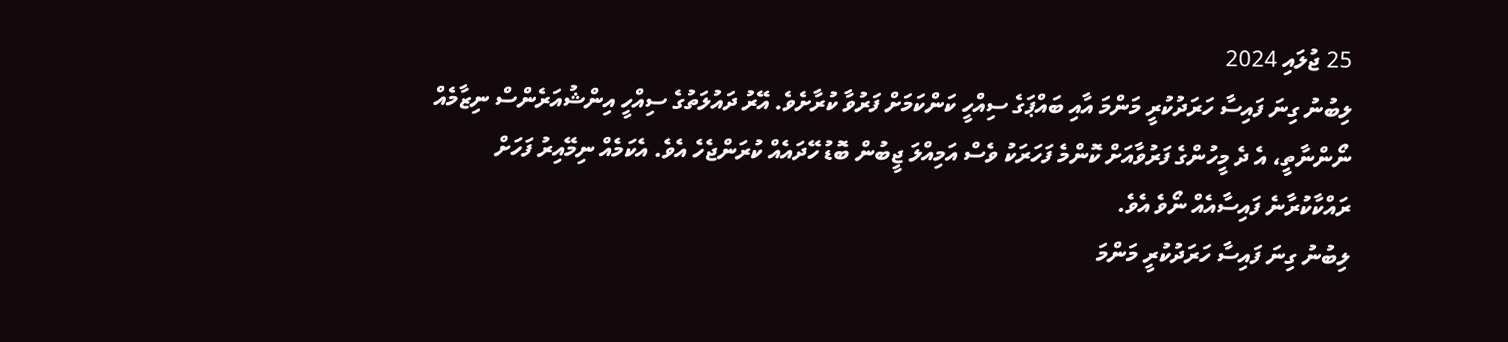25 ޖުލައި 2024
ލިބުނު ގިނަ ފައިސާ ހަރަދުކުރީ މަންމަ އާއި ބައްޕަގެ ސިއްހީ ކަންކަމަށް ފަރުވާ ކުރާށެވެ. އޭރު ދައުލަތުގެ ސިއްހީ އިންޝުއަރެންސް ނިޒާމެއް ނޯންނާތީ، އެ ދެ މީހުންގެ ފަރުވާއަށް ކޮންމެ ފަހަރަކު ވެސް އަމިއްލަ ޖީބުން ބޮޑު ހޭދައެއް ކުރަންޖެހެ އެވެ. އެކަމެއް ނިމޭއިރު ފަހަށް ރައްކާކުރާނެ ފައިސާއެއް ނޯވެ އެވެ.
ލިބުނު ގިނަ ފައިސާ ހަރަދުކުރީ މަންމަ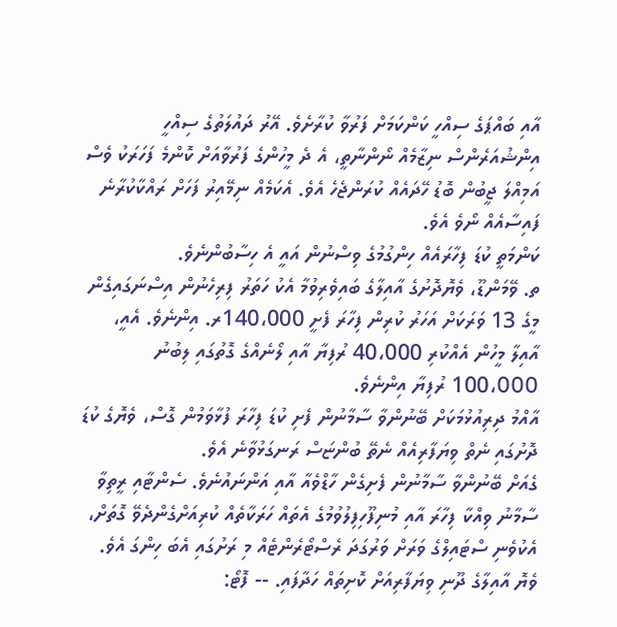އާއި ބައްޕަގެ ސިއްހީ ކަންކަމަށް ފަރުވާ ކުރާށެވެ. އޭރު ދައުލަތުގެ ސިއްހީ އިންޝުއަރެންސް ނިޒާމެއް ނޯންނާތީ، އެ ދެ މީހުންގެ ފަރުވާއަށް ކޮންމެ ފަހަރަކު ވެސް އަމިއްލަ ޖީބުން ބޮޑު ހޭދައެއް ކުރަންޖެހެ އެވެ. އެކަމެއް ނިމޭއިރު ފަހަށް ރައްކާކުރާނެ ފައިސާއެއް ނޯވެ އެވެ.
ކަންމަތީ ކުޑަ ފިހާރައެއް ހިންގުމުގެ ވިސްނުން އައީ އެ ހިސާބުންނެވެ.
ތ. ވޭމަންޑޫ، ވެޔޮދޮށުގެ އާއިލާގެ ބައިވެރިވުމާ އެކު ހަތަރު ފިރިހެނުން އިސްނަގައިގެން މީގެ 13 ވަރަކަށް އަހަރު ކުރިން ފިހާރަ ފެށީ 140،000ރ. އިންނެވެ. އެއީ، އާއިލާ މީހުން އެއްކުރި 40،000 ރުފިޔާ އާއި ލޯނެއްގެ ގޮތުގައި ލިބުނު 100،000 ރުފިޔާ އިންނެވެ.
އާއްމު ދިރިއުޅުމަކަށް ބޭނުންވާ ސާމާނުން ފެށި ކުޑަ ފިހާރަ ފުޅާވަމުން ގޮސް، ވެޔޮގެ ކުޑަ ދޮށުގައި ނެތް ވިޔަފާރިއެއް ނެތޭ ބުންޏަސް ރަނގަޅުވާނެ އެވެ.
ގެއަށް ބޭނުންވާ ސާމާނުން ފެށިގެން ހާޑްވެއާ އާއި އަންނައުނެވެ. ސެންޓާއި ރީތިވާ ސާމާނު ވިއްކާ ފިހާރަ އާއި މުނިފޫހިފިލުވުމުގެ އެތައް ހަރަކާތެއް ކުރިއަށްގެންދެވޭ ގޮތަށް، އެކުވެނި ސްޓައިލްގެ ވަރަށް ވަރުގަދަ ރެސްޓޯރެންޓެއް މި ރަށުގައި އެބަ ހިންގަ އެވެ.
ވެޔޮ އާއިލާގެ ދޫނި ވިޔަފާރިއަށް ކޮށިތައް ހަދާފައި. -- ފޮޓޯ: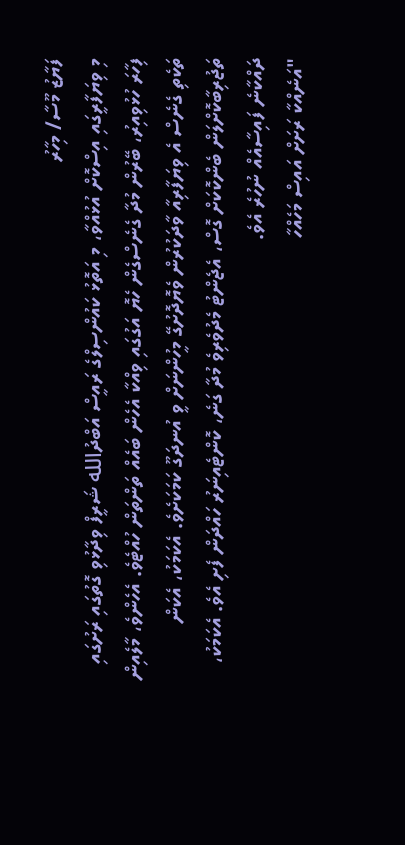ފަޔާޒު މޫސާ/ މިހާރު
މި ވިޔަފާރީގައި އިސްކޮށް އުޅުއްވާ، މި އަތޮޅު ކައުންސިލްގެ ރައީސް އަބްދުالله ޝަރީފް ވިދާޅުވި ގޮތުގައި ރަށުގައި ފިހާރަ ހުޅުވިއިރު، ބޭރުން މުދާ ގެނެސްގެން ހެޔޮ އަގުގައި ވިއްކާ އެހެން ބައެއް ތަންތަން ހުއްޓެވެ. އެހެންވެ، މާލެއިން ތަކެތި ގެނެސް އެ ވިޔަފާރިއާ ވާދަކުރުން ވެޔޮދޮށުގޭ މީހުންނަށް ވީ އުނދަގޫ ކަމަކަށެވެ. އެކަމަކު، އެކަން ތަޖުރިބާކޮށްލަން ބެންކޮކަށް ގޮސް، އެޖެންޓު މެދުވެރިވެ މުދާ ގަނެ، ކޮންޓެއިނަރު ހައްދަން ފެށި އެވެ. އެކަމަކު، ދައްކާނެ ފައިސާއެއް ނުހުރެ އެވެ.
"އަނެއްކާ ރަށަށް އައިސް މަހެއްހާ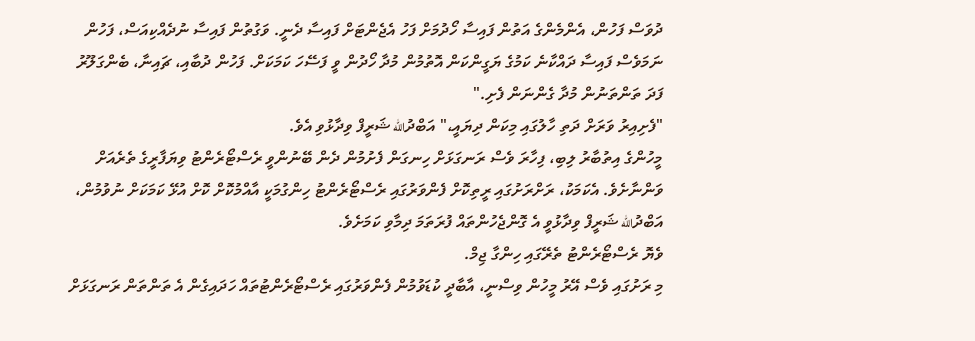ދުވަސް ފަހުން، އެންމެންގެ އަތުން ފައިސާ ހޯދުމަށް ފަހު އެޖެންޓަށް ފައިސާ ދެނީ. ވަގުތުން ފައިސާ ނުދެއްކިއަސް، ފަހުން ނަމަވެސް ފައިސާ ދައްކާނެ ކަމުގެ ޔަގީންކަން އޮތުމުން މުދާ ހޯދުން ވީ ފަސޭހަ ކަމަކަށް. ފަހުން ދުބާއި، ޗައިނާ، ބެންގަލޫރު ފަދަ ތަންތަނުން މުދާ ގެންނަން ފެށި."
"ފެށިއިރު ވަރަށް ދަތި ހާލުގައި މިކަން ދިޔައީ،" އަބްދުالله ޝަރީފް ވިދާޅުވި އެވެ.
މީހުންގެ އިތުބާރު ލިބި، ފިހާރަ ވެސް ރަނގަޅަށް ހިނގަން ފެށުމުން ދެން ބޭނުންވީ ރެސްޓޯރެންޓު ވިޔަފާރީގެ ތެރެއަށް ވަންނާށެވެ. އެކަމަކު، ރަށްރަށުގައި ރީތިކޮށް ފެންވަރުގައި ރެސްޓޯރެންޓު ހިންގުމަކީ އާއްމުކޮށް ކޮށް އުޅޭ ކަމަކަށް ނުވުމުން، އަބްދުالله ޝަރީފް ވިދާޅުވީ އެ ގޮންޖެހުންތައް ފުރަތަމަ ދިމާވި ކަމަށެވެ.
ވެޔޮ ރެސްޓޯރެންޓު ތެރޭގައި ހިންގާ ޖިމް.
މި ރަށުގައި ވެސް އޭރު މީހުން ވިސްނީ، އާބާދީ ކުޑަވުމުން ފެންވަރުގައި ރެސްޓޯރެންޓުތައް ހަދައިގެން އެ ތަންތަން ރަނގަޅަށް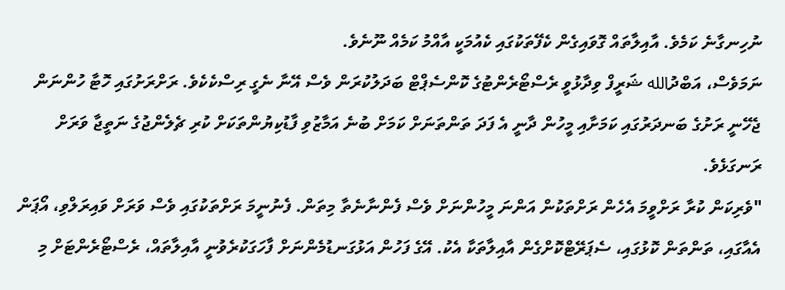ނުހިނގާނެ ކަމެވެ. އާއިލާތައް ގޮވައިގެން ކެފޭތަކުގައި ކެއުމަކީ އާއްމު ކަމެއް ނޫނެވެ.
ނަމަވެސް، އަބްދުالله ޝަރީފް ވިދާޅުވީ ރެސްޓޯރެންޓުގެ ކޮންސެޕްޓް ބަދަލުކުރަން ވެސް އޭނާ ނެގީ ރިސްކެކެވެ. ރަށްރަށުގައި ހޮޓާ ހުންނަން ޖެހޭނީ ރަށުގެ ބަނދަރުގައި ކަމަށާއި މީހުން ދާނީ އެ ފަދަ ތަންތަނަށް ކަމަށް ބުނެ އަމާޒުވި ފާޑުކިޔުންތަކަށް ކުރި ޗެލެންޖުގެ ނަތީޖާ ވަރަށް ރަނގަޅެވެ.
"ވެރިކަން ކުރާ ރަށްވީމަ އެހެން ރަށްތަކުން އަންނަ މީހުންނަށް ވެސް ފެންނާނެތާ މިތަން. ފެނުނީމަ ރަށްތަކުގައި ވެސް ވަރަށް ވައިރަލްވި، އޯޕަން އެއާގައި، ތަންތަން ކޮޅުގައި، ސެޕަރޭޓްކޮށްގެން އާއިލާތަކާ އެކު. އޭގެ ފަހުން އަޅުގަނޑުމެންނަށް ފާހަގަކުރެވުނީ އާއިލާތައް، ރެސްޓޯރެންޓަށް މި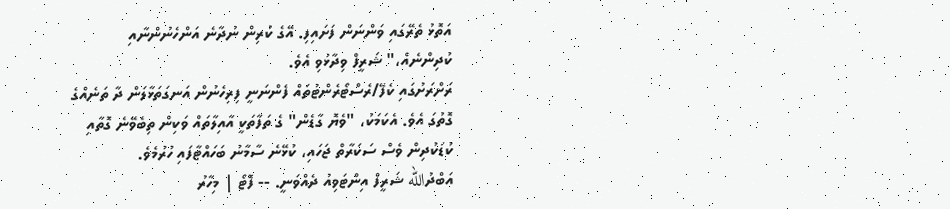އަތޮޅު ތެރޭގައި ވަންނަން ފަށައިފި. އޭގެ ކުރިން ނުދާނެ އަންހެނުންނާއި ކުދިންނެއް،" ޝަރީފް ވިދާޅުވި އެވެ.
ރަށްރަށުގައި ކެފޭ/ރެސްޓޯރެންޓުތައް ފެންނަނީ ފިރިހެނުން އަނގަތަޅާލަން ދާ ތަނެއްގެ ގޮތުގަ އެވެ. އެކަމަކު، "ވެޔޮ ގާޑެން" ގެ ތަފާތަކީ އާއިލާތައް ވަކިން ތިބެވޭނެ ގޮތާއި ކުޑަކުދިން ވެސް ސަކަރާތް ޖަހައި، ކުޅޭނެ ސާމާނު ބަހައްޓާފައި ހުރުމެވެ.
އަބްދުالله ޝަރީފް އިންޓަވިއު ދެއްވަނީ. -- ފޮޓޯ | މިހާރު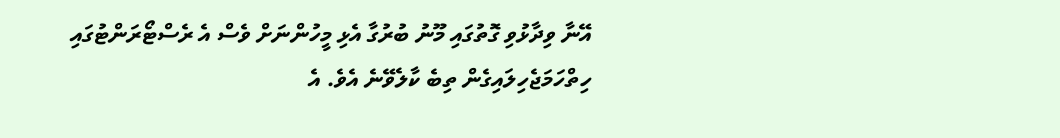އޭނާ ވިދާޅުވި ގޮތުގައި މޫނު ބުރުގާ އެޅި މީހުންނަށް ވެސް އެ ރެސްޓޯރަންޓުގައި ހިތްހަމަޖެހިލައިގެން ތިބެ ކާލެވޭނެ އެވެ. އެ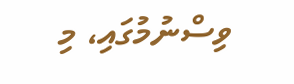ވިސްނުމުގައި، މި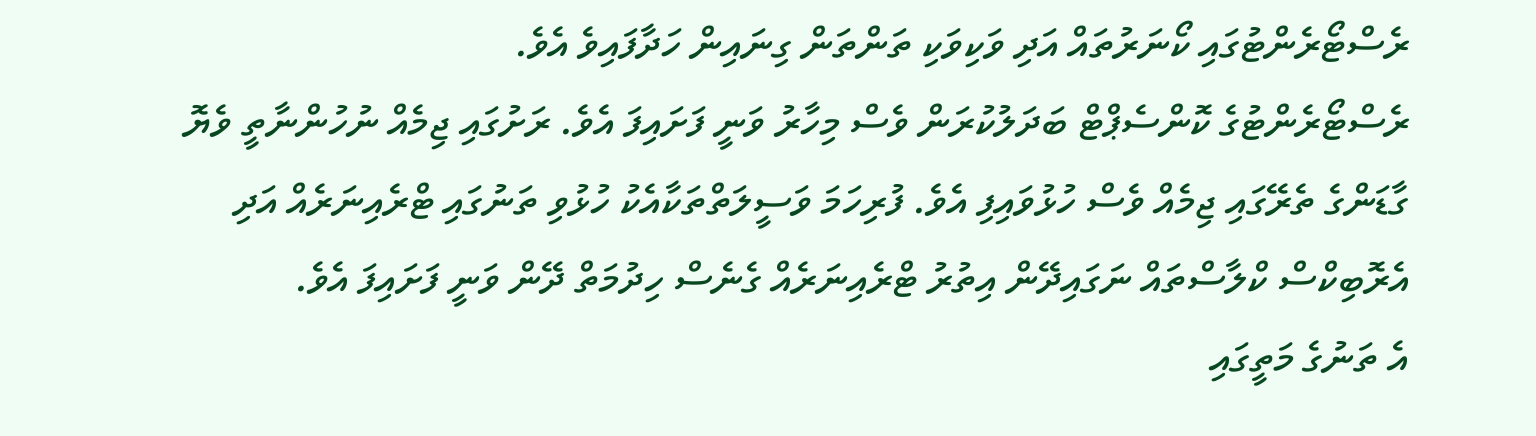ރެސްޓޯރެންޓުގައި ކޯނަރުތައް އަދި ވަކިވަކި ތަންތަން ގިނައިން ހަދާފައިވެ އެވެ.
ރެސްޓޯރެންޓުގެ ކޮންސެޕްޓް ބަދަލުކުރަން ވެސް މިހާރު ވަނީ ފަށައިފަ އެވެ. ރަށުގައި ޖިމެއް ނުހުންނާތީ ވެޔޮ ގާޑަންގެ ތެރޭގައި ޖިމެއް ވެސް ހުޅުވައިފި އެވެ. ފުރިހަމަ ވަސީލަތްތަކާއެކު ހުޅުވި ތަނުގައި ޓްރެއިނަރެއް އަދި އެރޮބިކްސް ކްލާސްތައް ނަގައިދޭން އިތުރު ޓްރެއިނަރެއް ގެނެސް ހިދުމަތް ދޭން ވަނީ ފަށައިފަ އެވެ.
އެ ތަނުގެ މަތީގައި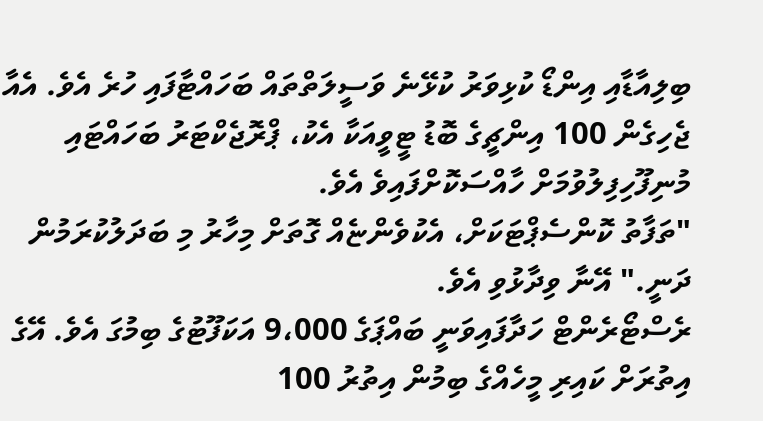ބިލިއާޑާއި އިންޑޯ ކުޅިވަރު ކުޅޭނެ ވަސީލަތްތައް ބަހައްޓާފައި ހުރެ އެވެ. އެއާ ޖެހިގެން 100 އިންޗީގެ ބޮޑު ޓީވީއަކާ އެކު، ޕްރޮޖެކްޓަރު ބަހައްޓައި މުނިފޫހިފިލުވުމަށް ހާއްސަކޮށްފައިވެ އެވެ.
"ތަފާތު ކޮންސެޕްޓަކަށް، އެކުވެންޏެއް ގޮތަށް މިހާރު މި ބަދަލުކުރަމުން ދަނީ." އޭނާ ވިދާޅުވި އެވެ.
ރެސްޓޯރެންޓް ހަދާފައިވަނީ ބައްޕަގެ 9،000 އަކަފޫޓުގެ ބިމުގަ އެވެ. އޭގެ އިތުރަށް ކައިރި މީހެއްގެ ބިމުން އިތުރު 100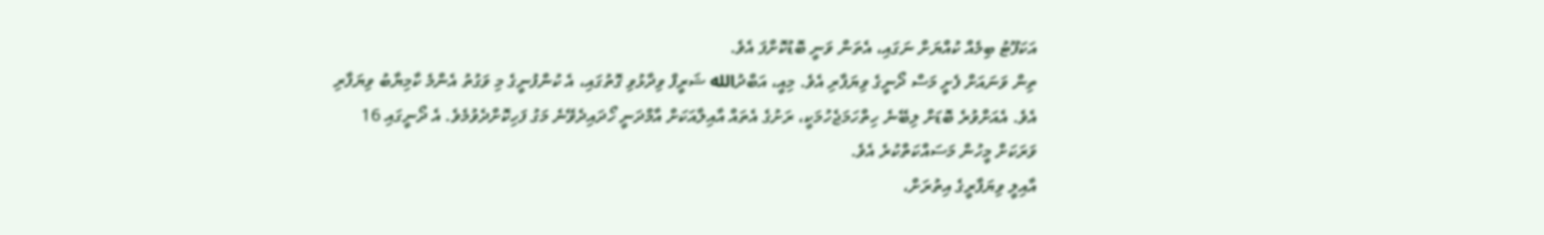އަކަފޫޓު ބިމެއް ކުއްޔަށް ނަގައި، އެތަން ވަނީ ބޮޑުކޮށްފަ އެވެ.
ތިން ވަނައަށް ފެށީ މަސް ދޯނީގެ ވިޔަފާރި އެވެ. މިއީ، އަބްދުالله ޝަރީފް ވިދާޅުވި ގޮތުގައި، އެ ކުންފުނީގެ މި ވަގުތު އެންމެ ކާމިޔާބު ވިޔަފާރި އެވެ. އެއަށްވުރެ ބޮޑަށް ލިބޭނެ ހިތްހަމަޖެހުމަކީ، ރަށުގެ އެތައް އާއިލާއަކަށް އާމްދަނީ ހޯދައިދެވޭނެ މަގު ފަހިކޮށްދެވުމެވެ. އެ ދޯނީގައި 16 ވަރަކަށް މީހުން މަސައްކަތްކުރެ އެވެ.
އާއިލީ ވިޔަފާރީގެ އިތުރަށް،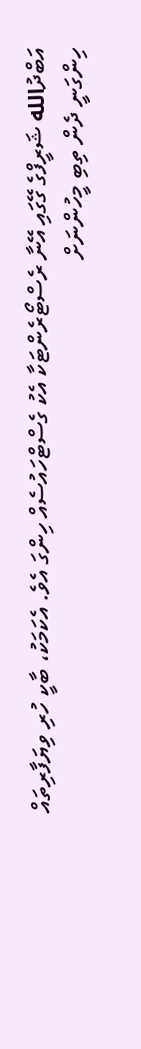އަބްދުالله ޝަރީފްގެ ގޭގައި އޭނާ ރެސްޓޯރެންޓަކާ އެކު ގެސްޓްހައުސެއް ހިންގަ އެވެ. އެކަމަކު، ބާކީ ހުރި ވިޔަފާރިތައް ހިންގަނީ ދެން ތިބި މީހުންނަށް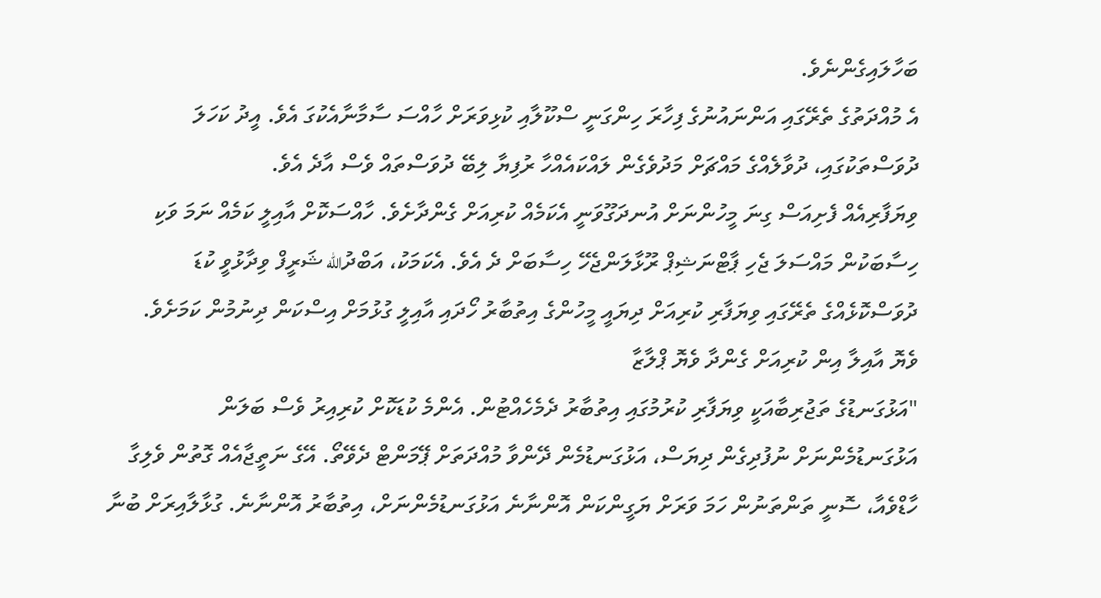ބަހާލައިގެންނެވެ.
އެ މުއްދަތުގެ ތެރޭގައި އަންނައުނުގެ ފިހާރަ ހިންގަނީ ސްކޫލާއި ކުޅިވަރަށް ހާއްސަ ސާމާނާއެކުގަ އެވެ. އީދު ކަހަލަ ދުވަސްތަކުގައި، ދުވާލެއްގެ މައްޗަށް މަދުވެގެން ލައްކައެއްހާ ރުފިޔާ ލިބޭ ދުވަސްތައް ވެސް އާދެ އެވެ.
ވިޔަފާރިއެއް ފެށިއަސް ގިނަ މީހުންނަށް އުނދަގޫވަނީ އެކަމެއް ކުރިއަށް ގެންދާށެވެ. ހާއްސަކޮށް އާއިލީ ކަމެއް ނަމަ ވަކި ހިސާބަކުން މައްސަލަ ޖެހި ޕާޓްނަޝިޕް ރޫޅާލަންޖެހޭ ހިސާބަށް ދެ އެވެ. އެކަމަކު، އަބްދުالله ޝަރީފް ވިދާޅުވީ ކުޑަ ދުވަސްކޮޅެއްގެ ތެރޭގައި ވިޔަފާރި ކުރިއަށް ދިޔައީ މީހުންގެ އިތުބާރު ހޯދައި އާއިލީ ގުޅުމަށް އިސްކަން ދިނުމުން ކަމަށެވެ.
ވެޔޮ އާއިލާ އިން ކުރިއަށް ގެންދާ ވެޔޮ ޕްލާޒާ
"އަޅުގަނޑުގެ ތަޖުރިބާއަކީ ވިޔަފާރި ކުރުމުގައި އިތުބާރު ދެމެހެއްޓުން. އެންމެ ކުޑަކޮށް ކުރިއިރު ވެސް ބަލަން އަޅުގަނޑުމެންނަށް ނުފުދިގެން ދިޔަސް، އަޅުގަނޑުމެން ދޭންވާ މުއްދަތަށް ޕޭމަންޓް ދެވޭތޯ. އޭގެ ނަތީޖާއެއް ގޮތުން ވެލިގާ ހާޑްވެއާ، ސޮނީ ތަންތަނުން ހަމަ ވަރަށް ޔަގީންކަން އޮންނާނެ އަޅުގަނޑުމެންނަށް، އިތުބާރު އޮންނާނެ. ގުޅާލާއިރަށް ބުނާ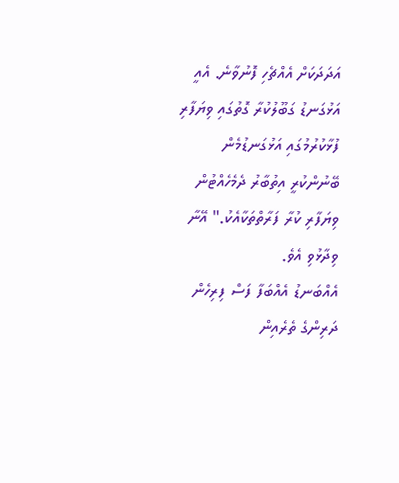އަދަދަކަށް އެއްޗެހި ފޮނުވާނެ. އެއީ އަޅުގަނޑު ގަބޫލުކުރާ ގޮތުގައި ވިޔަފާރި ފުޅާކުރުމުގައި އަޅުގަނޑުމެން ބޭނުންކުރީ އިތުބާރު ދެމެހެއްޓުން ވިޔަފާރި ކުރާ ފަރާތްތަކާއެކު." އޭނާ ވިދާޅުވި އެވެ.
އެއްބަނޑު އެއްބަފާ ފަސް ފިރިހެން ދަރިންގެ ތެރެއިން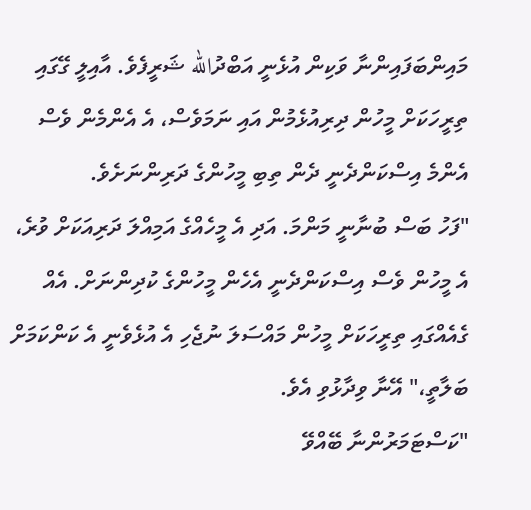މައިންބަފައިންނާ ވަކިން އުޅެނީ އަބްދުالله ޝަރީފެވެ. އާއިލީ ގޭގައި ތިރީހަކަށް މީހުން ދިރިއުޅެމުން އައި ނަމަވެސް، އެ އެންމެން ވެސް އެންމެ އިސްކަންދެނީ ދެން ތިބި މީހުންގެ ދަރިންނަށެވެ.
"ފަހު ބަސް ބުނާނީ މަންމަ. އަދި އެ މީހެއްގެ އަމިއްލަ ދަރިއަކަށް ވުރެ، އެ މީހުން ވެސް އިސްކަންދެނީ އެހެން މީހުންގެ ކުދިންނަށް. އެއް ގެއެއްގައި ތިރީހަކަށް މީހުން މައްސަލަ ނުޖެހި އެ އުޅެވެނީ އެ ކަންކަމަށް ބަލާތީ،" އޭނާ ވިދާޅުވި އެވެ.
"ކަސްޓަމަރުންނާ ބޭއްވޭ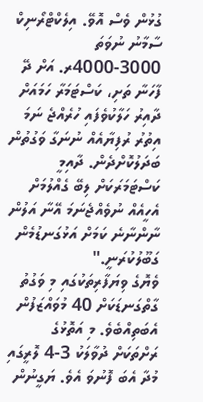ގުޅުން ވެސް އޮވޭ. އިލެކްޓްރޯނިކް ސާމާނު ނުވަތަ 3000-4000ރ. އަށް ދޭ ފާހަނާ ތަށި، ކަސްޓަމަރާ ހަމައަށް ދާއިރު ހަލާކުވެފައި ހުރެއްޖެ ނަމަ އިތުރު ރުފިޔާއެއް ނުނަގާ ވަގުތުން ބަދަލުކޮށްދެން. ދާއިމީ ކަސްޓަމަރަކަށް ލިބޭ ގެއްލުމަށް އެހީއެއް ނުވެއްޖެނަމަ އޭނާ އަލުން ނާންނާނެ ކަމަށް އަޅުގަނޑުމެން ގަބޫލުކުރަނީ."
ވެޔޮގެ ވިޔަފާރިތަކުގައި މި ވަގުތު ގާތްގަނޑަކަށް 40 މުވައްޒަފުން އެބަތިއްބެވެ. މި އަތޮޅުގެ ރަށްތަކަށް ދުވާލަކު 3-4 ލޮރީގައި މުދާ އެބަ ފޮނުވަ އެވެ. ޔަގީނުން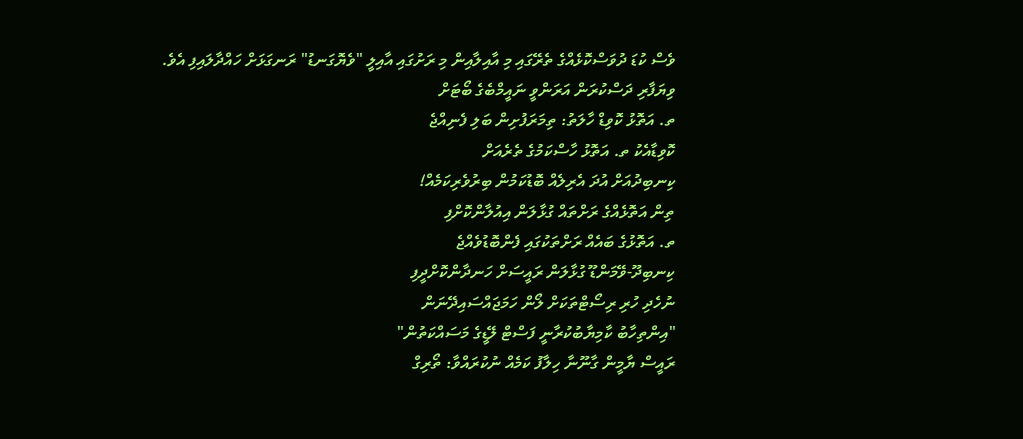ވެސް ކުޑަ ދުވަސްކޮޅެއްގެ ތެރޭގައި މި އާއިލާއިން މި ރަށުގައި އާއިލީ "ވެޔޮގަނޑު" ރަނގަޅަށް ހައްދާލައިފި އެވެ.
ވިޔަފާރި ދަސްކުރަން އަރަންވީ ނައީމްބެގެ ބޯޓަށް
ތ. އަތޮޅު ކޮވިޑް ހާލަތު: ތިމަރަފުށިން ބަލި ފެނިއްޖެ
ކޮވިޑާއެކު ތ. އަތޮޅު ހާސްކަމުގެ ތެރެއަށް
ކިނބިދުއަށް އުދަ އެރިލެއް ބޮޑުކަމުން ބިރުވެރިކަމެއް!
ތިން އަތޮޅެއްގެ ރަށްތައް ގުޅާލަން އިއުލާންކޮށްފި
ތ. އަތޮޅުގެ ބައެއް ރަށްތަކުގައި ފެންބޮޑުވެއްޖެ
ކިނބިދޫ-ވޭމަންޑޫ ގުޅާލަން ރައީސަށް ހަނދާންކޮށްދީފި
ނުހެދި ހުރި ރިސޯޓްތަކަށް ލޯން ހަމަޖައްސައިދޭނަން
"އިންތިހާބު ކާމިޔާބުކުރާނީ ފަސްޓް ލޭޑީގެ މަސައްކަތުން"
ރައީސް ޔާމީން ގާނޫނާ ހިލާފު ކަމެއް ނުކުރައްވާ: ތޯރިގް